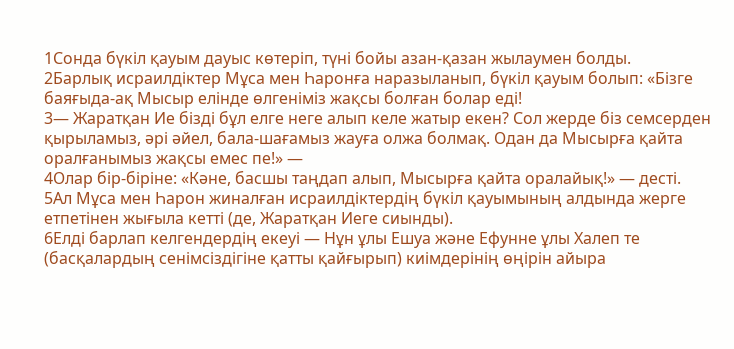1Сонда бүкіл қауым дауыс көтеріп, түні бойы азан-қазан жылаумен болды.
2Барлық исраилдіктер Мұса мен Һаронға наразыланып, бүкіл қауым болып: «Бізге баяғыда-ақ Мысыр елінде өлгеніміз жақсы болған болар еді!
3— Жаратқан Ие бізді бұл елге неге алып келе жатыр екен? Сол жерде біз семсерден қырыламыз, әрі әйел, бала-шағамыз жауға олжа болмақ. Одан да Мысырға қайта оралғанымыз жақсы емес пе!» —
4Олар бір-біріне: «Кәне, басшы таңдап алып, Мысырға қайта оралайық!» — десті.
5Ал Мұса мен Һарон жиналған исраилдіктердің бүкіл қауымының алдында жерге етпетінен жығыла кетті (де, Жаратқан Иеге сиынды).
6Елді барлап келгендердің екеуі — Нұн ұлы Ешуа және Ефунне ұлы Халеп те (басқалардың сенімсіздігіне қатты қайғырып) киімдерінің өңірін айыра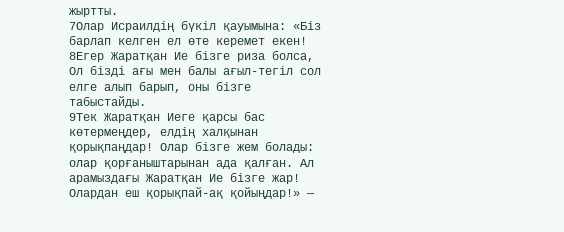жыртты.
7Олар Исраилдің бүкіл қауымына: «Біз барлап келген ел өте керемет екен!
8Егер Жаратқан Ие бізге риза болса, Ол бізді ағы мен балы ағыл-тегіл сол елге алып барып, оны бізге табыстайды.
9Тек Жаратқан Иеге қарсы бас көтермеңдер, елдің халқынан қорықпаңдар! Олар бізге жем болады: олар қорғаныштарынан ада қалған. Ал арамыздағы Жаратқан Ие бізге жар! Олардан еш қорықпай-ақ қойыңдар!» —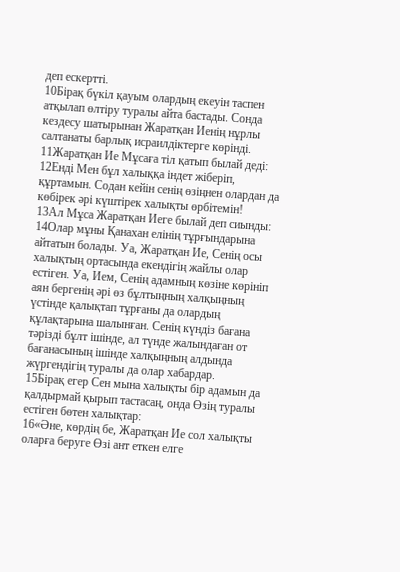деп ескертті.
10Бірақ бүкіл қауым олардың екеуін таспен атқылап өлтіру туралы айта бастады. Сонда кездесу шатырынан Жаратқан Иенің нұрлы салтанаты барлық исраилдіктерге көрінді.
11Жаратқан Ие Мұсаға тіл қатып былай деді:
12Енді Мен бұл халыққа індет жіберіп, құртамын. Содан кейін сенің өзіңнен олардан да көбірек әрі күштірек халықты өрбітемін!
13Ал Мұса Жаратқан Иеге былай деп сиынды:
14Олар мұны Қанахан елінің тұрғындарына айтатын болады. Уа, Жаратқан Ие, Сенің осы халықтың ортасында екендігің жайлы олар естіген. Уа, Ием, Сенің адамның көзіне көрініп аян бергенің әрі өз бұлтыңның халқыңның үстінде қалықтап тұрғаны да олардың құлақтарына шалынған. Сенің күндіз бағана тәрізді бұлт ішінде, ал түнде жалындаған от бағанасының ішінде халқыңның алдында жүргендігің туралы да олар хабардар.
15Бірақ егер Сен мына халықты бір адамын да қалдырмай қырып тастасаң, онда Өзің туралы естіген бөтен халықтар:
16«Әне, көрдің бе, Жаратқан Ие сол халықты оларға беруге Өзі ант еткен елге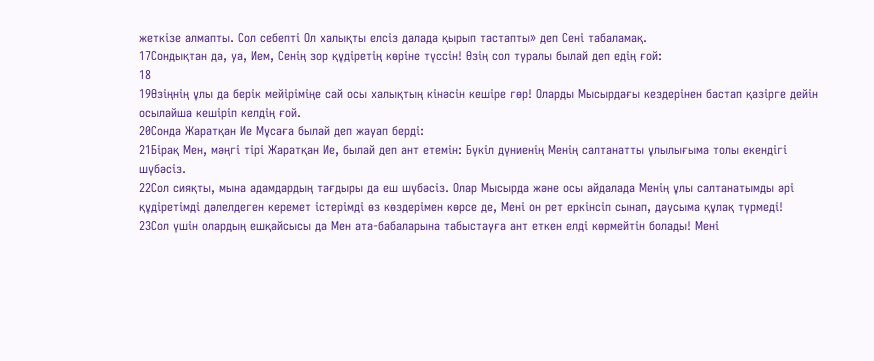жеткізе алмапты. Сол себепті Ол халықты елсіз далада қырып тастапты» деп Сені табаламақ.
17Сондықтан да, уа, Ием, Сенің зор құдіретің көріне түссін! Өзің сол туралы былай деп едің ғой:
18
19Өзіңнің ұлы да берік мейіріміңе сай осы халықтың кінәсін кешіре гөр! Оларды Мысырдағы кездерінен бастап қазірге дейін осылайша кешіріп келдің ғой.
20Сонда Жаратқан Ие Мұсаға былай деп жауап берді:
21Бірақ Мен, мәңгі тірі Жаратқан Ие, былай деп ант етемін: Бүкіл дүниенің Менің салтанатты ұлылығыма толы екендігі шүбәсіз.
22Сол сияқты, мына адамдардың тағдыры да еш шүбәсіз. Олар Мысырда және осы айдалада Менің ұлы салтанатымды әрі құдіретімді дәлелдеген керемет істерімді өз көздерімен көрсе де, Мені он рет еркінсіп сынап, даусыма құлақ түрмеді!
23Сол үшін олардың ешқайсысы да Мен ата-бабаларына табыстауға ант еткен елді көрмейтін болады! Мені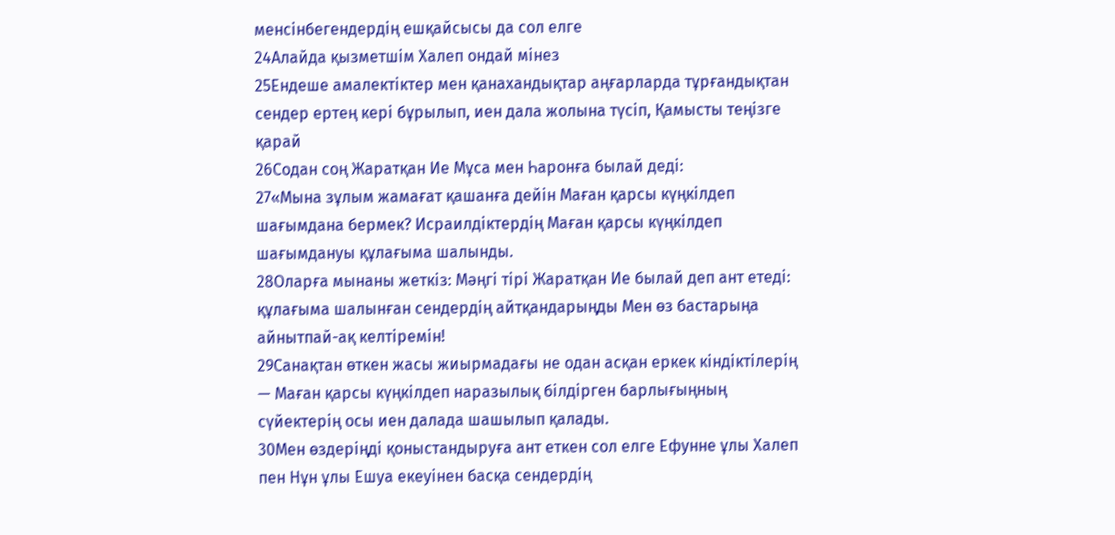менсінбегендердің ешқайсысы да сол елге
24Алайда қызметшім Халеп ондай мінез
25Ендеше амалектіктер мен қанахандықтар аңғарларда тұрғандықтан сендер ертең кері бұрылып, иен дала жолына түсіп, Қамысты теңізге қарай
26Содан соң Жаратқан Ие Мұса мен Һаронға былай деді:
27«Мына зұлым жамағат қашанға дейін Маған қарсы күңкілдеп шағымдана бермек? Исраилдіктердің Маған қарсы күңкілдеп шағымдануы құлағыма шалынды.
28Оларға мынаны жеткіз: Мәңгі тірі Жаратқан Ие былай деп ант етеді: құлағыма шалынған сендердің айтқандарыңды Мен өз бастарыңа айнытпай-ақ келтіремін!
29Санақтан өткен жасы жиырмадағы не одан асқан еркек кіндіктілерің — Маған қарсы күңкілдеп наразылық білдірген барлығыңның сүйектерің осы иен далада шашылып қалады.
30Мен өздеріңді қоныстандыруға ант еткен сол елге Ефунне ұлы Халеп пен Нұн ұлы Ешуа екеуінен басқа сендердің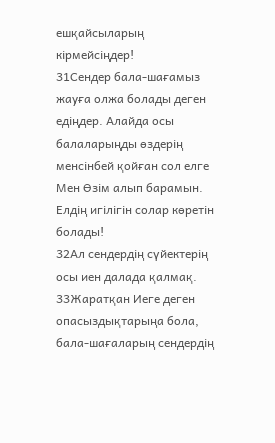ешқайсыларың кірмейсіңдер!
31Сендер бала-шағамыз жауға олжа болады деген едіңдер. Алайда осы балаларыңды өздерің менсінбей қойған сол елге Мен Өзім алып барамын. Елдің игілігін солар көретін болады!
32Ал сендердің сүйектерің осы иен далада қалмақ.
33Жаратқан Иеге деген опасыздықтарыңа бола, бала-шағаларың сендердің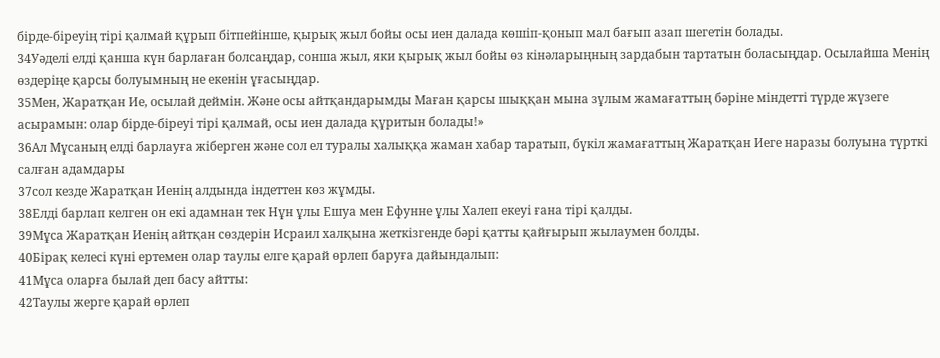бірде-біреуің тірі қалмай құрып бітпейінше, қырық жыл бойы осы иен далада көшіп-қонып мал бағып азап шегетін болады.
34Уәделі елді қанша күн барлаған болсаңдар, сонша жыл, яки қырық жыл бойы өз кінәларыңның зардабын тартатын боласыңдар. Осылайша Менің өздеріңе қарсы болуымның не екенін ұғасыңдар.
35Мен, Жаратқан Ие, осылай деймін. Және осы айтқандарымды Маған қарсы шыққан мына зұлым жамағаттың бәріне міндетті түрде жүзеге асырамын: олар бірде-біреуі тірі қалмай, осы иен далада құритын болады!»
36Ал Мұсаның елді барлауға жіберген және сол ел туралы халыққа жаман хабар таратып, бүкіл жамағаттың Жаратқан Иеге наразы болуына түрткі салған адамдары
37сол кезде Жаратқан Иенің алдында індеттен көз жұмды.
38Елді барлап келген он екі адамнан тек Нұн ұлы Ешуа мен Ефунне ұлы Халеп екеуі ғана тірі қалды.
39Мұса Жаратқан Иенің айтқан сөздерін Исраил халқына жеткізгенде бәрі қатты қайғырып жылаумен болды.
40Бірақ келесі күні ертемен олар таулы елге қарай өрлеп баруға дайындалып:
41Мұса оларға былай деп басу айтты:
42Таулы жерге қарай өрлеп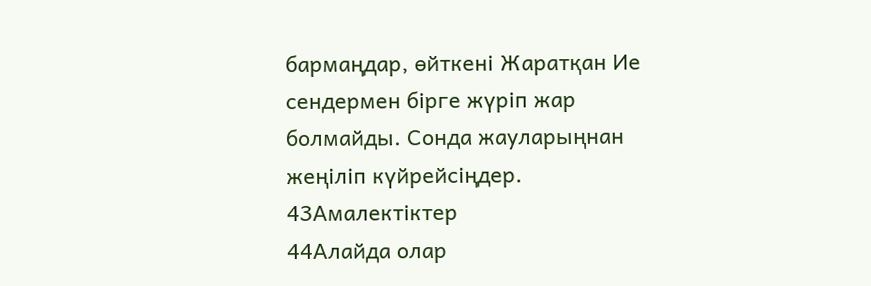бармаңдар, өйткені Жаратқан Ие сендермен бірге жүріп жар болмайды. Сонда жауларыңнан жеңіліп күйрейсіңдер.
43Амалектіктер
44Алайда олар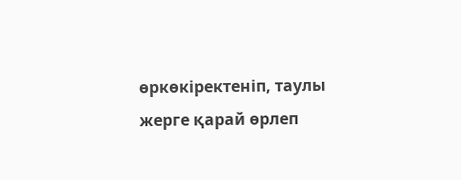өркөкіректеніп, таулы жерге қарай өрлеп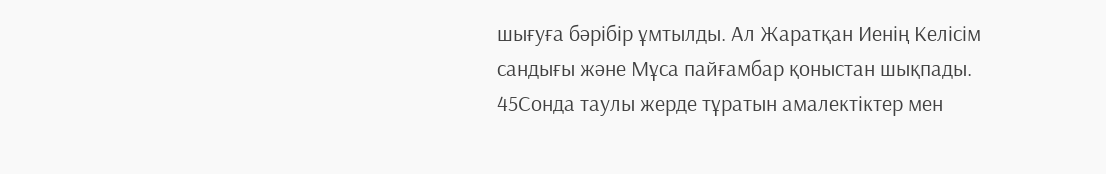шығуға бәрібір ұмтылды. Ал Жаратқан Иенің Келісім сандығы және Мұса пайғамбар қоныстан шықпады.
45Сонда таулы жерде тұратын амалектіктер мен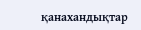қанахандықтар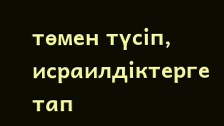төмен түсіп, исраилдіктерге тап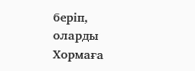беріп, оларды Хормаға